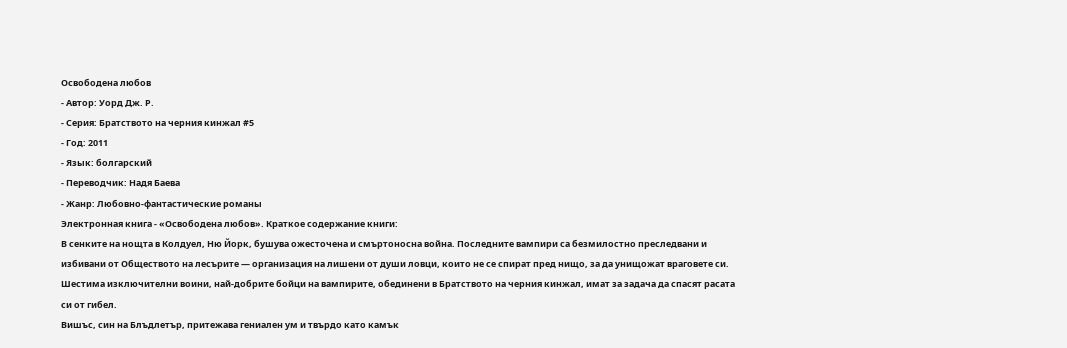Освободена любов
- Автор: Уорд Дж. Р.
- Серия: Братството на черния кинжал #5
- Год: 2011
- Язык: болгарский
- Переводчик: Надя Баева
- Жанр: Любовно-фантастические романы
Электронная книга - «Освободена любов». Краткое содержание книги:
В сенките на нощта в Колдуел, Ню Йорк, бушува ожесточена и смъртоносна война. Последните вампири са безмилостно преследвани и избивани от Обществото на лесърите — организация на лишени от души ловци, които не се спират пред нищо, за да унищожат враговете си. Шестима изключителни воини, най-добрите бойци на вампирите, обединени в Братството на черния кинжал, имат за задача да спасят расата си от гибел.
Вишъс, син на Блъдлетър, притежава гениален ум и твърдо като камък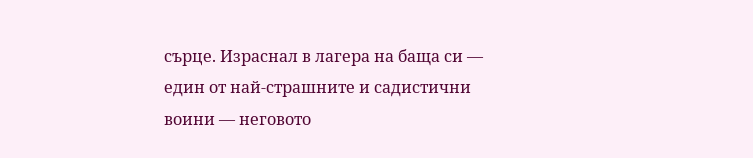сърце. Израснал в лагера на баща си — един от най-страшните и садистични воини — неговото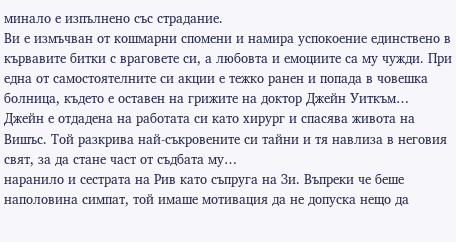минало е изпълнено със страдание.
Ви е измъчван от кошмарни спомени и намира успокоение единствено в кървавите битки с враговете си, а любовта и емоциите са му чужди. При една от самостоятелните си акции е тежко ранен и попада в човешка болница, където е оставен на грижите на доктор Джейн Уиткъм…
Джейн е отдадена на работата си като хирург и спасява живота на Вишъс. Той разкрива най-съкровените си тайни и тя навлиза в неговия свят, за да стане част от съдбата му…
наранило и сестрата на Рив като съпруга на Зи. Въпреки че беше
наполовина симпат, той имаше мотивация да не допуска нещо да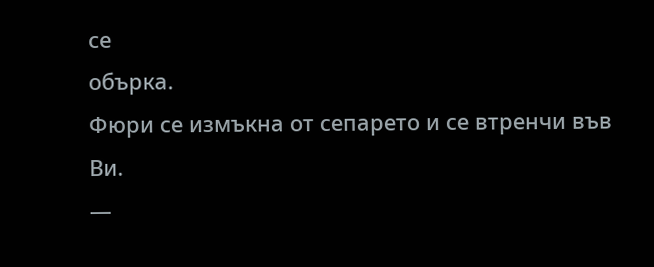се
обърка.
Фюри се измъкна от сепарето и се втренчи във Ви.
—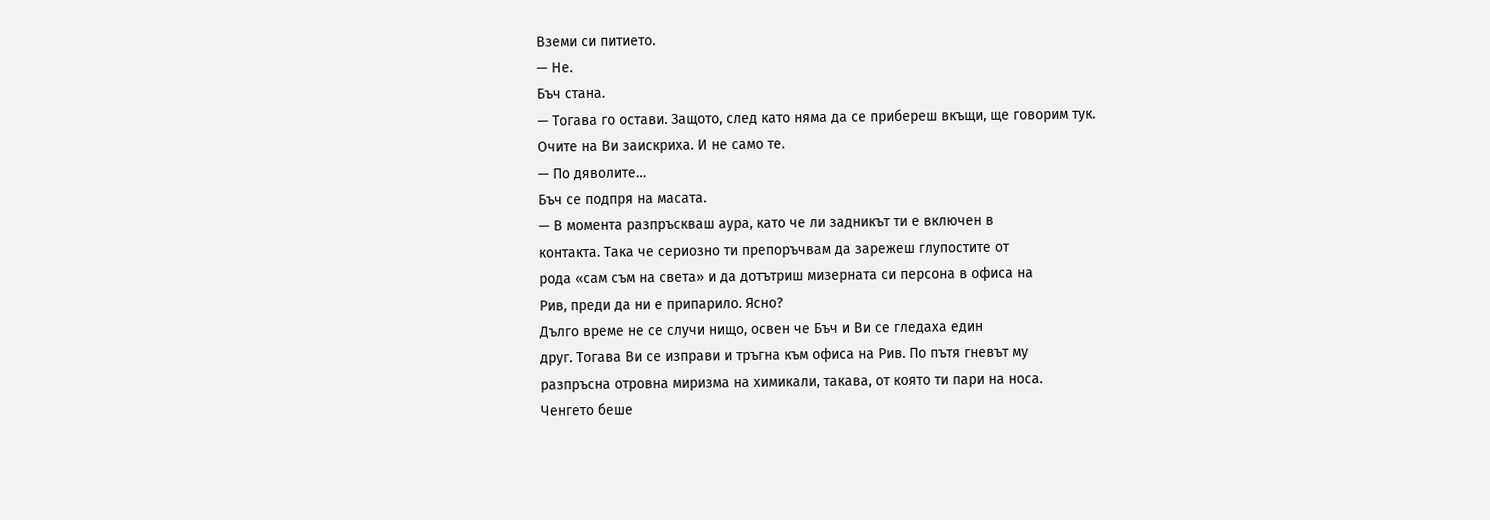Вземи си питието.
— Не.
Бъч стана.
— Тогава го остави. Защото, след като няма да се прибереш вкъщи, ще говорим тук.
Очите на Ви заискриха. И не само те.
— По дяволите…
Бъч се подпря на масата.
— В момента разпръскваш аура, като че ли задникът ти е включен в
контакта. Така че сериозно ти препоръчвам да зарежеш глупостите от
рода «сам съм на света» и да дотътриш мизерната си персона в офиса на
Рив, преди да ни е припарило. Ясно?
Дълго време не се случи нищо, освен че Бъч и Ви се гледаха един
друг. Тогава Ви се изправи и тръгна към офиса на Рив. По пътя гневът му
разпръсна отровна миризма на химикали, такава, от която ти пари на носа.
Ченгето беше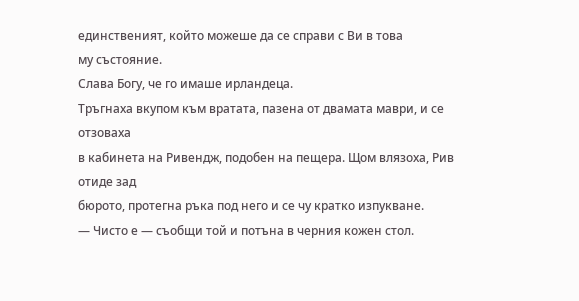единственият, който можеше да се справи с Ви в това
му състояние.
Слава Богу, че го имаше ирландеца.
Тръгнаха вкупом към вратата, пазена от двамата маври, и се отзоваха
в кабинета на Ривендж, подобен на пещера. Щом влязоха, Рив отиде зад
бюрото, протегна ръка под него и се чу кратко изпукване.
— Чисто е — съобщи той и потъна в черния кожен стол.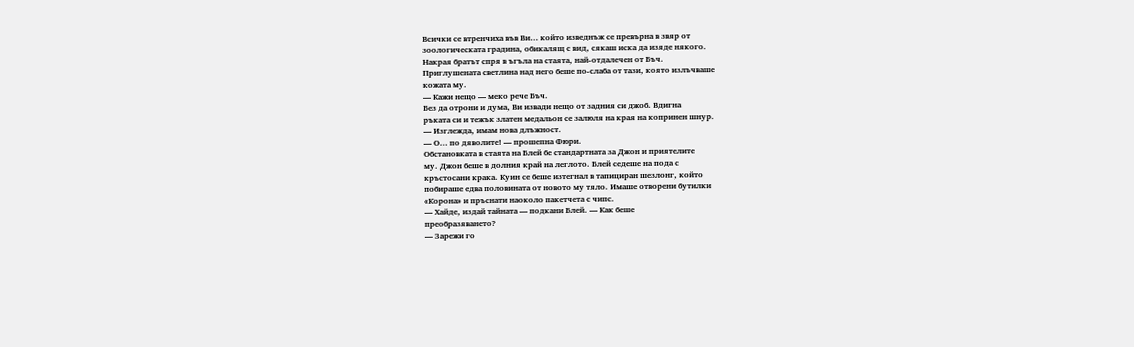Всички се втренчиха във Ви… който изведнъж се превърна в звяр от
зоологическата градина, обикалящ с вид, сякаш иска да изяде някого.
Накрая братът спря в ъгъла на стаята, най-отдалечен от Бъч.
Приглушената светлина над него беше по-слаба от тази, която излъчваше
кожата му.
— Кажи нещо — меко рече Бъч.
Без да отрони и дума, Ви извади нещо от задния си джоб. Вдигна
ръката си и тежък златен медальон се залюля на края на копринен шнур.
— Изглежда, имам нова длъжност.
— О… по дяволите! — прошепна Фюри.
Обстановката в стаята на Блей бе стандартната за Джон и приятелите
му. Джон беше в долния край на леглото. Блей седеше на пода с
кръстосани крака. Куин се беше изтегнал в тапициран шезлонг, който
побираше едва половината от новото му тяло. Имаше отворени бутилки
«Корона» и пръснати наоколо пакетчета с чипс.
— Хайде, издай тайната — подкани Блей. — Как беше
преобразяването?
— Зарежи го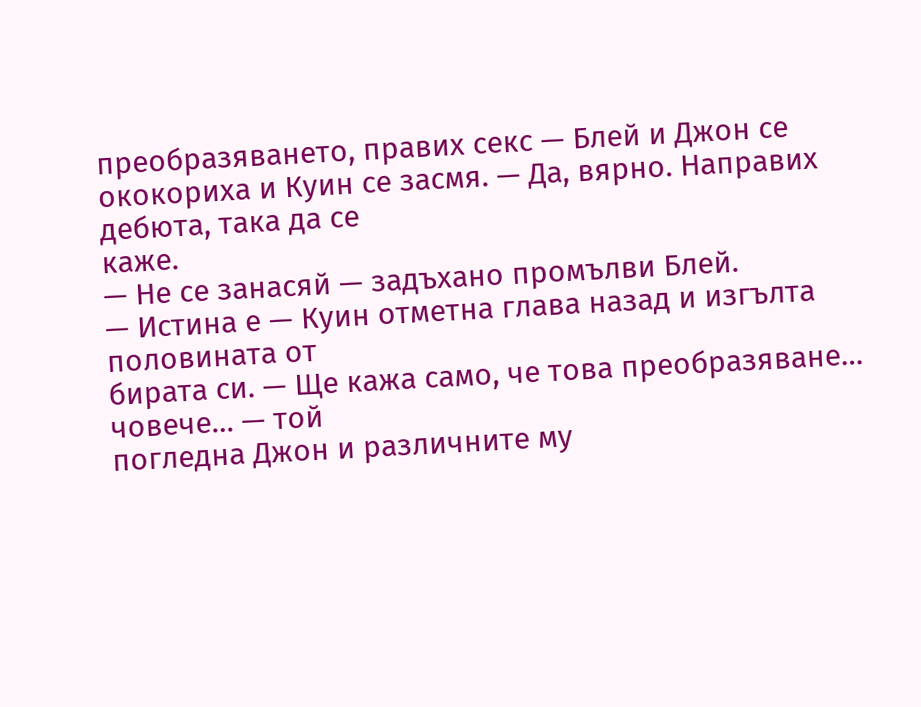преобразяването, правих секс — Блей и Джон се
ококориха и Куин се засмя. — Да, вярно. Направих дебюта, така да се
каже.
— Не се занасяй — задъхано промълви Блей.
— Истина е — Куин отметна глава назад и изгълта половината от
бирата си. — Ще кажа само, че това преобразяване… човече… — той
погледна Джон и различните му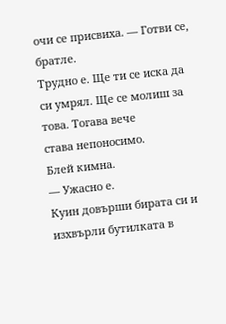очи се присвиха. — Готви се, братле.
Трудно е. Ще ти се иска да си умрял. Ще се молиш за това. Тогава вече
става непоносимо.
Блей кимна.
— Ужасно е.
Куин довърши бирата си и изхвърли бутилката в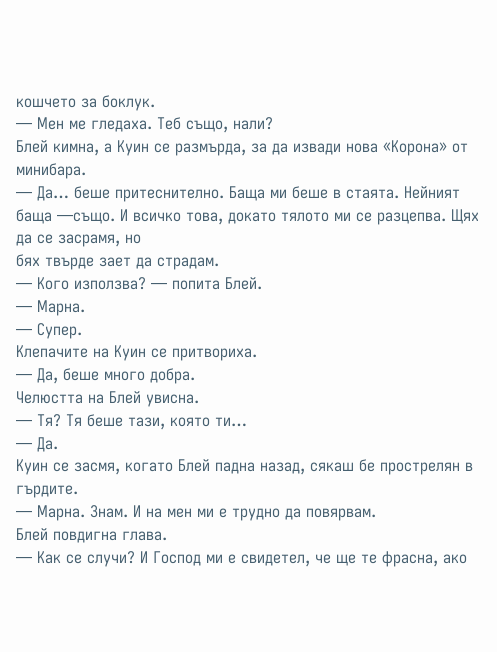кошчето за боклук.
— Мен ме гледаха. Теб също, нали?
Блей кимна, а Куин се размърда, за да извади нова «Корона» от
минибара.
— Да… беше притеснително. Баща ми беше в стаята. Нейният баща —също. И всичко това, докато тялото ми се разцепва. Щях да се засрамя, но
бях твърде зает да страдам.
— Кого използва? — попита Блей.
— Марна.
— Супер.
Клепачите на Куин се притвориха.
— Да, беше много добра.
Челюстта на Блей увисна.
— Тя? Тя беше тази, която ти…
— Да.
Куин се засмя, когато Блей падна назад, сякаш бе прострелян в
гърдите.
— Марна. Знам. И на мен ми е трудно да повярвам.
Блей повдигна глава.
— Как се случи? И Господ ми е свидетел, че ще те фрасна, ако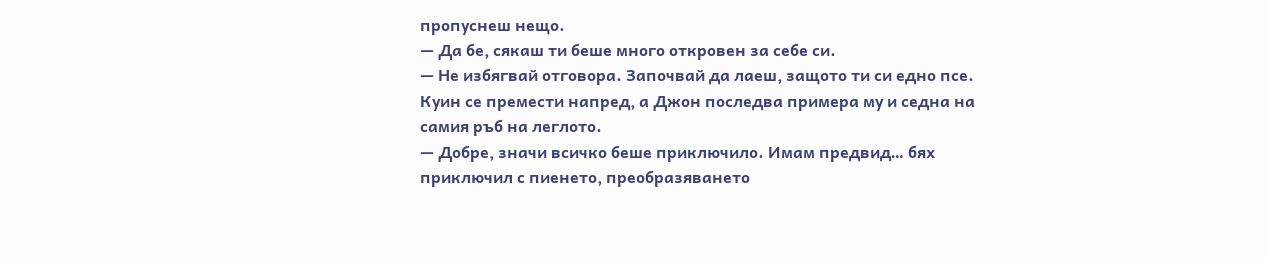пропуснеш нещо.
— Да бе, сякаш ти беше много откровен за себе си.
— Не избягвай отговора. Започвай да лаеш, защото ти си едно псе.
Куин се премести напред, а Джон последва примера му и седна на
самия ръб на леглото.
— Добре, значи всичко беше приключило. Имам предвид… бях
приключил с пиенето, преобразяването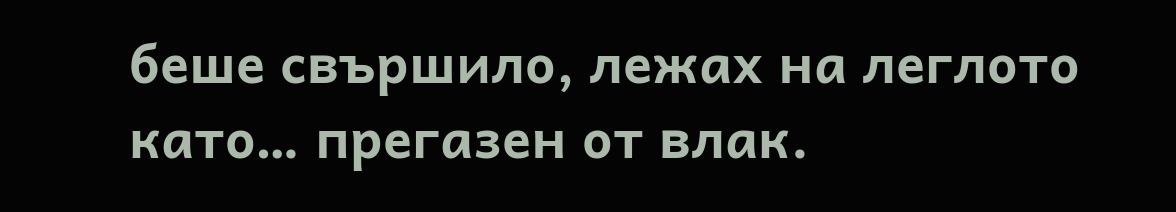беше свършило, лежах на леглото
като… прегазен от влак.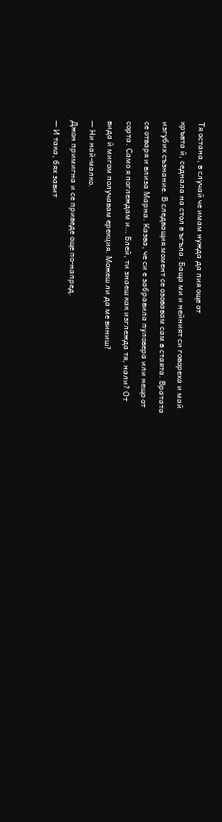Тя остана, в случай че имам нужда да пия още от
кръвта й, седнала на стол в ъгъла. Баща ми и нейният си говореха и май
изгубих съзнание. В следващия момент се озовавам сам в стаята. Вратата
се отваря и влиза Марна. Казва, че си е забравила пуловера или нещо от
сорта. Само я поглеждам и… Блей, ти знаеш как изглежда тя, нали? От
вида й мигом получавам ерекция. Можеш ли да ме виниш?
— Ни най-малко.
Джон примигна и се приведе още по-напред.
— И така, бях завит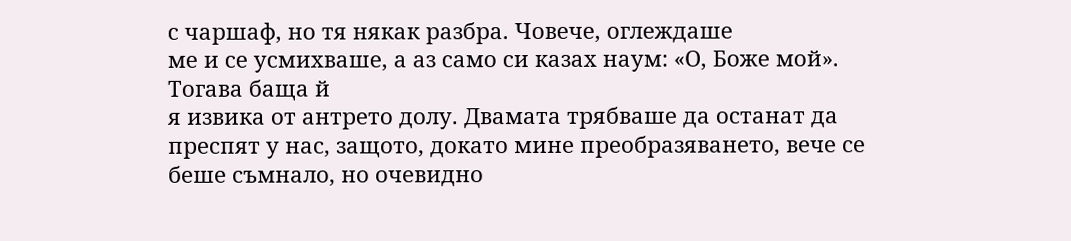с чаршаф, но тя някак разбра. Човече, оглеждаше
ме и се усмихваше, а аз само си казах наум: «О, Боже мой». Тогава баща й
я извика от антрето долу. Двамата трябваше да останат да преспят у нас, защото, докато мине преобразяването, вече се беше съмнало, но очевидно